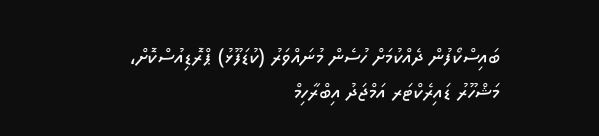ބައިސްކޯފުން ދެއްކުމަށް ހުސެން މުނައްވަރު (ކުޑަފޫޅު) ޕްރޮޑިއުސްކޮށް، މަޝްހޫރު ޑައިރެކްޓަރ އަމްޖަދު އިބްރާހިމް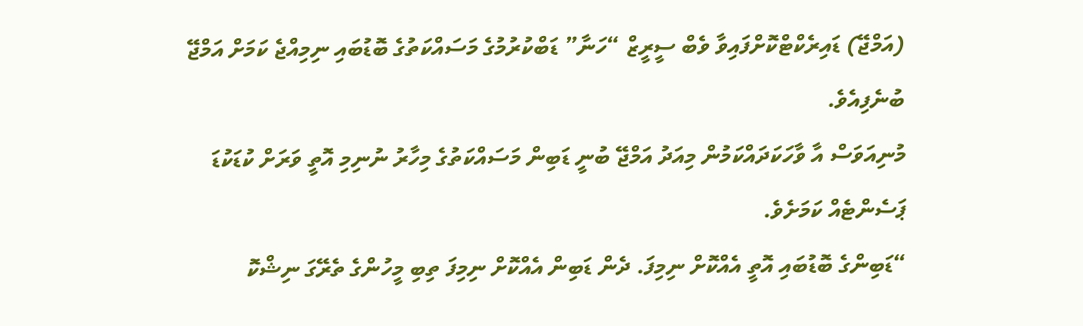(އަމްޖޭ) ޑައިރެކްޓްކޮށްފައިވާ ވެބް ސީރީޒް “ހަނާ” ޑަބްކުރުމުގެ މަސައްކަތުގެ ބޮޑުބައި ނިމިއްޖެ ކަމަށް އަމްޖޭ ބުނެފިއެވެ.
މުނިއަވަސް އާ ވާހަކަދައްކަމުން މިއަދު އަމްޖޭ ބުނީ ޑަބިން މަސައްކަތުގެ މިހާރު ނުނިމި އޮތީ ވަރަށް ކުޑަކުޑަ ޕަސެންޓެއް ކަމަށެވެ.
“ޑަބިންގެ ބޮޑުބައި އޮތީ އެއްކޮށް ނިމިފަ. ދެން ޑަބިން އެއްކޮށް ނިމިފަ ތިބި މީހުންގެ ތެރޭގަ ނިޝްކޮ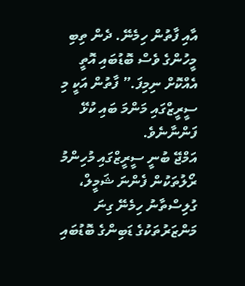އާއި ފާތުން ހިމެނޭ. ދެން ތިބި މީހުންގެ ވެސް ބޮޑުބައި އޮތީ އެއްކޮށް ނިމިފަ.” ފާތުން އަކީ މި ސީރީޒްގައި މަންމަ ބައި ކުޅޭ ފަންނާނެވެ.
އަމްޖޭ ބުނީ ސީރީޒްގައި މުހިންމު ރޯލުތަކުން ފެންނަ ޝަމީލް، ގުލިސްތާނު ހިމެނޭ ގިނަ މަންޒަރުތަކުގެ ޑަބިންގެ ބޮޑުބައި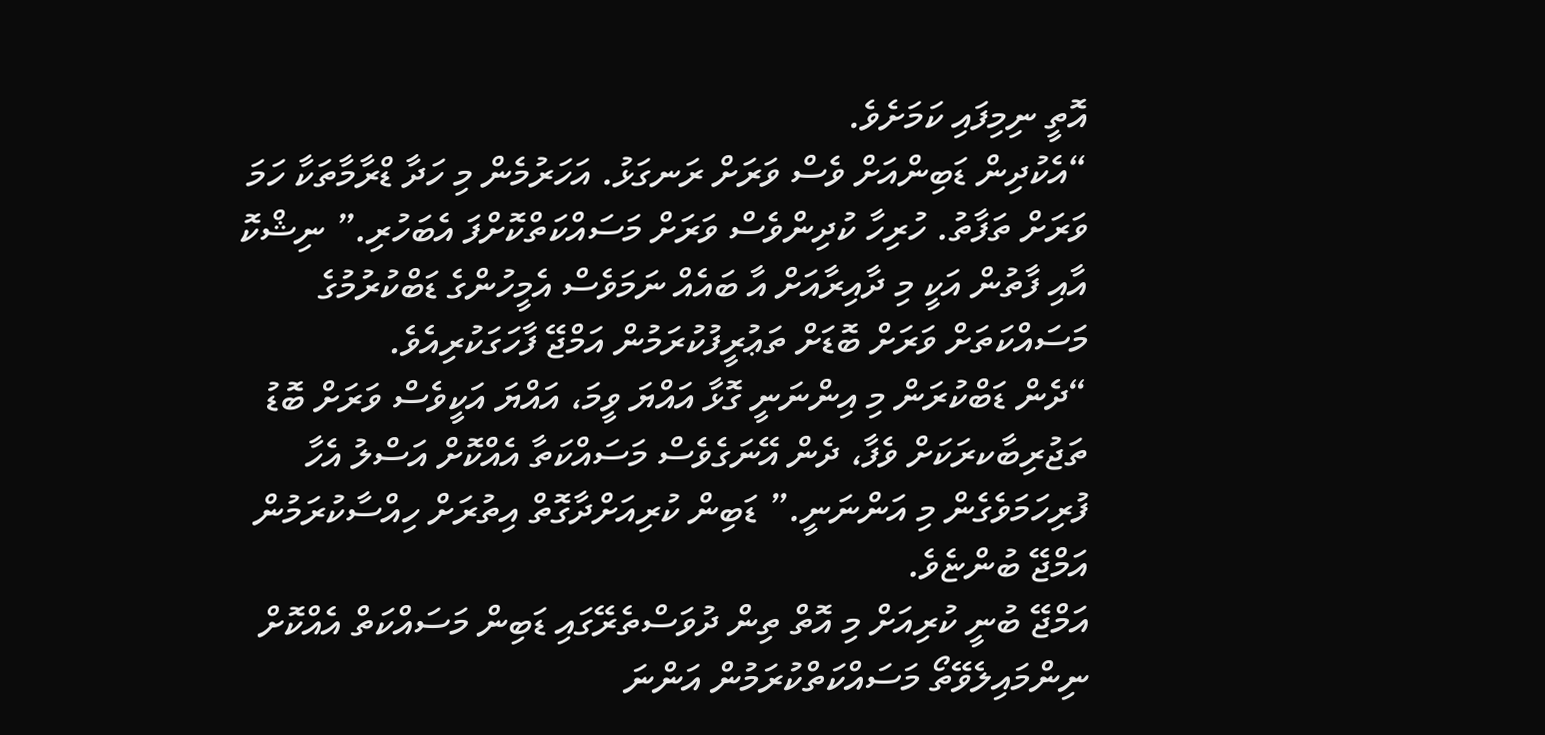އޮތީ ނިމިފައި ކަމަށެވެ.
“އެކުދިން ޑަބިންއަށް ވެސް ވަރަށް ރަނގަޅު. އަހަރުމެން މި ހަދާ ޑްރާމާތަކާ ހަމަ ވަރަށް ތަފާތު. ހުރިހާ ކުދިންވެސް ވަރަށް މަސައްކަތްކޮށްފަ އެބަހުރި.” ނިޝްކޮ އާއި ފާތުން އަކީ މި ދާއިރާއަށް އާ ބައެއް ނަމަވެސް އެމީހުންގެ ޑަބްކުރުމުގެ މަސައްކަތަށް ވަރަށް ބޮޑަށް ތަޢުރީފުކުރަމުން އަމްޖޭ ފާހަގަކުރިއެވެ.
“ދެން ޑަބްކުރަން މި އިންނަނީ ގޮޅާ އައްޔަ ވީމަ، އައްޔަ އަކީވެސް ވަރަށް ބޮޑު ތަޖުރިބާކރަކަށް ވެފާ، ދެން އޭނަގެވެސް މަސައްކަތާ އެއްކޮށް އަސްލު އެހާ ފުރިހަމަވެގެން މި އަންނަނީ.” ޑަބިން ކުރިއަށްދާގޮތް އިތުރަށް ހިއްސާކުރަމުން އަމްޖޭ ބުންޏެވެ.
އަމްޖޭ ބުނީ ކުރިއަށް މި އޮތް ތިން ދުވަސްތެރޭގައި ޑަބިން މަސައްކަތް އެއްކޮށް ނިންމައިލެވޭތޯ މަސައްކަތްކުރަމުން އަންނަ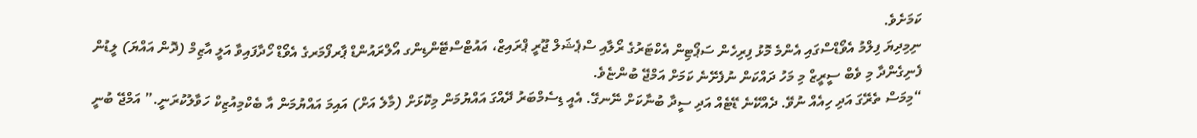ކަމަށެވެ.
ނިމިދިޔަ ފިލްމު އެވޯޑްސްގައި އެންމެ މޮޅު ފިރިހެން ސަޕޯޓިން އެކްޓަރުގެ ރޯލާއި ސްޕެޝަލް ޖޫރީ ޕްރައިޒް، އައުޓްސްޓޭންޑިންގ އޯލްރައުންޑް ޕާރފޯމަރގެ އެވޯޑް ހޯދާފައިވާ އަލީ އާޒިމް (ދޮން އައްޔަ) ލީޑުން ފެނިގެންދާ މި ވެބް ސީރީޒް މި މަހު ދައްކަން ނުފެށޭނެ ކަމަށް އަމްޖޭ ބުންޏެވެ.
“މިމަސް ތެރޭގަ އަދި ހިއެއް ނުވޭ. ދެއްކޭނެ ޑޭޓެއް އަދި ސީދާ ބުނާކަށް ނޭނގޭ. އެއީ ޑިސެމްބަރު ދޭއްގަ އައްޔުމަން މިކޮޅަށް (މާލެ އަށް) އައިމަ އައްޔުމަން އާ ބެކްމިއުޒިކް ހަވާލުކުރަނީ.” އަމްޖޭ ބުނީ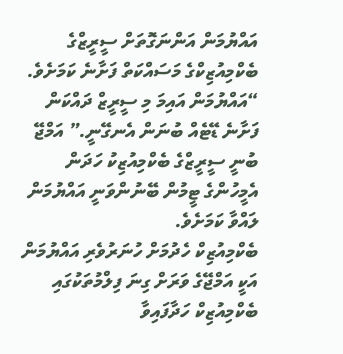އައްޔުމަން އަންނަގޮތަށް ސީރީޒްގެ ބެކްމިއުޒިކްގެ މަސައްކަތް ފަށާނެ ކަމަށެވެ.
“އައްޔުމަން އައިމަ މި ސީރީޒް ދައްކަން ފަށާނެ ޑޭޓެއް ބުނަން އެނގޭނީ.” އަމްޖޭ ބުނީ ސީރީޒްގެ ބެކްމިއުޒިކު ހަދަން އެމީހުންގެ ޓީމުން ބޭނުންވަނީ އައްޔުމަން ލައްވާ ކަމަށެވެ.
ބެކްމިއުޒިކް ހެދުމަށް ހުނަރުވެރި އައްޔުމަން އަކީ އަމްޖޭގެ ވަރަށް ގިނަ ފިލްމުތަކުގައި ބެކްމިއުޒިކް ހަދާފައިވާ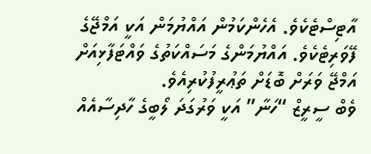އާޓިސްޓެކެވެ. އެހެންކަމުން އައްޔުމަން އަކީ އަމްޖޭގެ ފޭވަރިޓެކެވެ. އައްޔުމަންގެ މަސައްކަތުގެ ވައްޓަފާޅިއަށް އަމްޖޭ ވަރަށް ބޮޑަށް ތަޢުރީފުކުރިއެވެ.
ވެބް ސީރީޒް “ހަނާ” އަކީ ވަރުގަދަ ލޯބީގެ ހާދިސާއެއް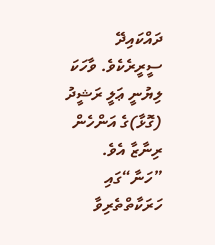ދައްކައިދޭ ސީރީރެކެވެ. ވާހަކަ ލިޔުނީ ޢަލީ ރަޝީދު (ގޮޅާ)ގެ އަންހެން ރިނާޒާ އެވެ.
”ހަނާ“ގައި ހަރަކާތްތެރިވާ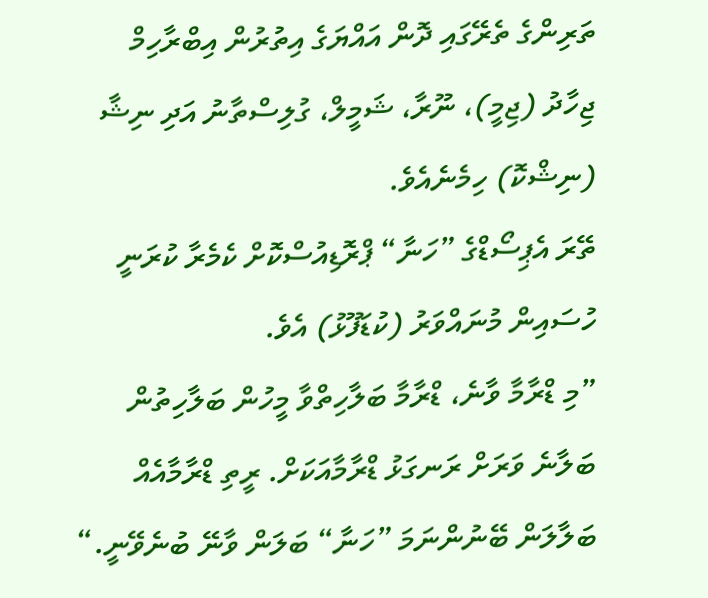ތަރިންގެ ތެރޭގައި ދޮން އައްޔަގެ އިތުރުން އިބްރާހިމް ޖިހާދު (ޖިމީ)، ނޫރާ، ޝަމީލް، ގުލިސްތާނު އަދި ނިޝާ (ނިޝްކޮ) ހިމެނެއެވެ.
ތޭރަ އެޕިސޯޑްގެ ”ހަނާ“ ޕްރޮޑިއުސްކޮށް ކެމެރާ ކުރަނީ ހުސައިން މުނައްވަރު (ކުޑަފޫޅު) އެވެ.
”މި ޑްރާމާ ވާނެ، ޑްރާމާ ބަލާހިތްވާ މީހުން ބަލާހިތުން ބަލާނެ ވަރަށް ރަނގަޅު ޑްރާމާއަކަށް. ރީތި ޑްރާމާއެއް ބަލާލަން ބޭނުންނަމަ ”ހަނާ“ ބަލަން ވާނޭ ބުނެވޭނީ.“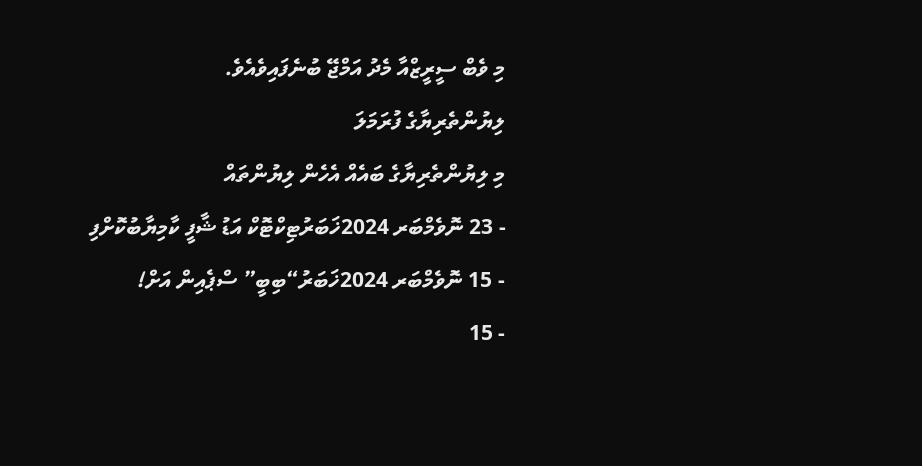މި ވެބް ސީރީޒްއާ މެދު އަމްޖޭ ބުނެފައިވެއެވެ.
ލިޔުންތެރިޔާގެ ފުރަމަލަ
މި ލިޔުންތެރިޔާގެ ބައެއް އެހެން ލިޔުންތައް
- 23 ނޮވެމްބަރ 2024ޚަބަރުޓިކްޓޮކް އަޑު ޝާފީ ކާމިޔާބުކޮށްފި
- 15 ނޮވެމްބަރ 2024ޚަބަރު“ބިބީ” ސްޕެއިން އަށް!
- 15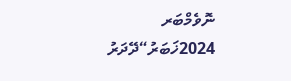ނޮވެމްބަރ 2024ޚަބަރު“ދޭދަރު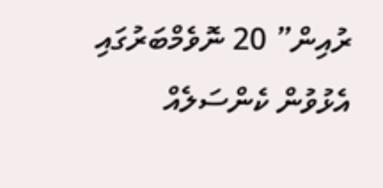ރުއިން” 20 ނޮވެމްބަރުގައި އެޅުވުން ކެންސަލެއް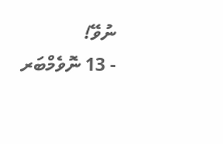ނުވޭ!
- 13 ނޮވެމްބަރ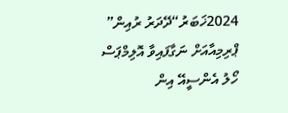2024ޚަބަރު“ދޭދަރު ރުއިން” ޕްރިމިއާއަށް ނަގާފައިވާ އޮލިމްޕަސް ހޯލު އެންސީއޭ އިން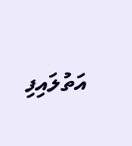އަތުލައިފި